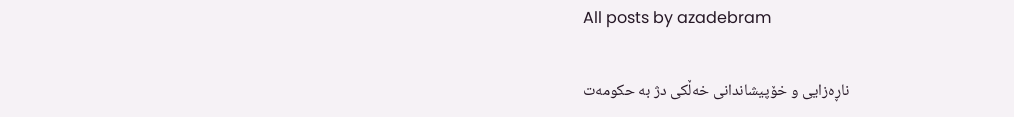All posts by azadebram

ناڕەزایی و خۆپیشاندانی خەڵکی دژ بە حکومەت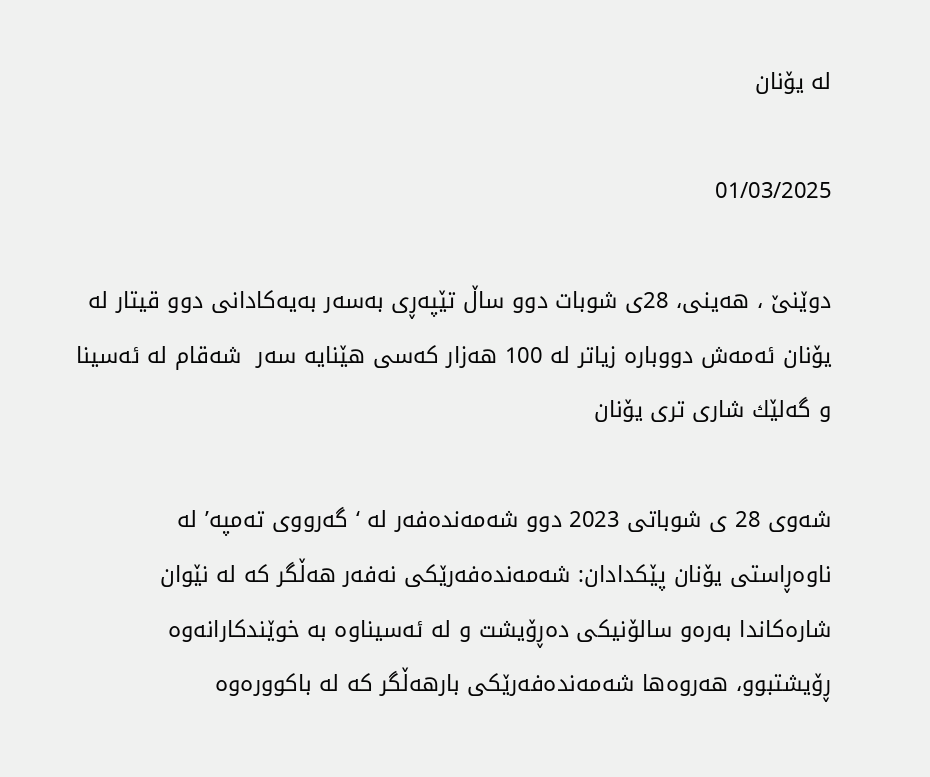لە یۆنان

01/03/2025

دوێنێ ، هەینی، 28ی شوبات دوو ساڵ تێپەڕی بەسەر بەیەکادانی دوو قیتار لە یۆنان ئەمەش دووبارە زیاتر لە 100 هەزار کەسی هێنایە سەر  شەقام لە ئەسینا و گەلێك شاری تری یۆنان

شەوی 28 ی شوباتی 2023 دوو شەمەندەفەر لە ‘ گەرووی تەمپە’ لە ناوەڕاستی یۆنان پێکدادان: شەمەندەفەرێکی نەفەر هەڵگر کە لە نێوان شارەکاندا بەرەو سالۆنیکی دەڕۆیشت و لە ئەسیناوە بە خوێندکارانەوە ڕۆیشتبوو، هەروەها شەمەندەفەرێکی بارهەڵگر کە لە باکوورەوە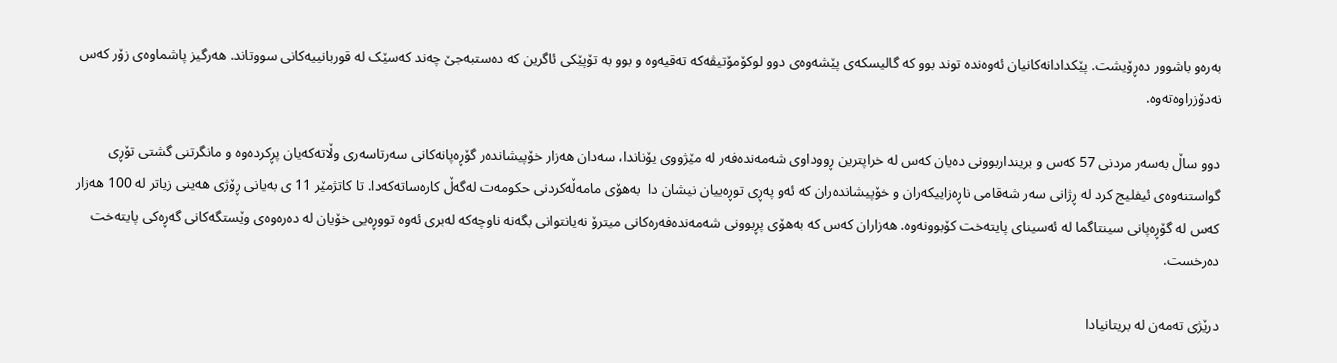بەرەو باشوور دەڕۆیشت. پێکدادانەکانیان ئەوەندە توند بوو کە گالیسکەی پێشەوەی دوو لوکۆمۆتیڤەکە تەقیەوە و بوو بە تۆپێکی ئاگرین کە دەستبەجێ چەند کەسێک لە قوربانییەکانی سووتاند. هەرگیز پاشماوەی زۆر کەس نەدۆزراوەتەوە.

دوو ساڵ بەسەر مردنی 57 کەس و برینداربوونی دەیان کەس لە خراپترین ڕووداوی شەمەندەفەر لە مێژووی یۆناندا، سەدان هەزار خۆپیشاندەر گۆڕەپانەکانی سەرتاسەری وڵاتەکەیان پڕکردەوە و مانگرتنی گشتی تۆڕی گواستنەوەی ئیفلیج کرد لە ڕژانی سەر شەقامی ناڕەزاییکەران و خۆپیشاندەران کە ئەو پەڕی توڕەییان نیشان دا  بەهۆی مامەڵەکردنی حکومەت لەگەڵ کارەساتەکەدا. تا کاتژمێر 11 ی بەیانی ڕۆژی هەینی زیاتر لە 100 هەزار کەس لە گۆڕەپانی سینتاگما لە ئەسینای پایتەخت کۆبوونەوە. هەزاران کەس کە بەهۆی پڕبوونی شەمەندەفەرەکانی میترۆ نەیانتوانی بگەنە ناوچەکە لەبری ئەوە تووڕەیی خۆیان لە دەرەوەی وێستگەکانی گەڕەکی پایتەخت دەرخست.

درێژی تەمەن لە بریتانیادا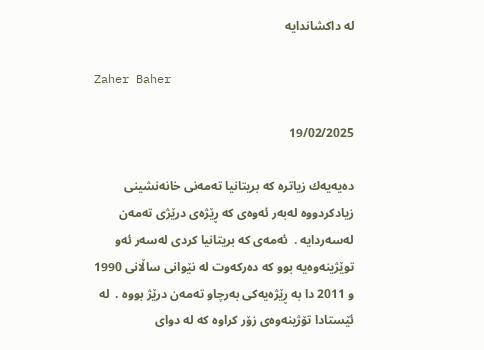لە داکشاندایە

Zaher Baher

19/02/2025

دەیەیەك زیاترە کە بریتانیا تەمەنی خانەنشینی زیادکردووە لەبەر ئەوەی کە ڕێژەی درێژی تەمەن لەسەردایە .  ئەمەی کە بریتانیا کردی لەسەر ئەو توێژینەوەیە بوو کە دەرکەوت لە نێوانی ساڵانی 1990 و 2011 دا بە ڕێژەیەکی بەرچاو تەمەن درێژ بووە .  لە ئێستادا تۆژینەوەی زۆر کراوە کە لە دوای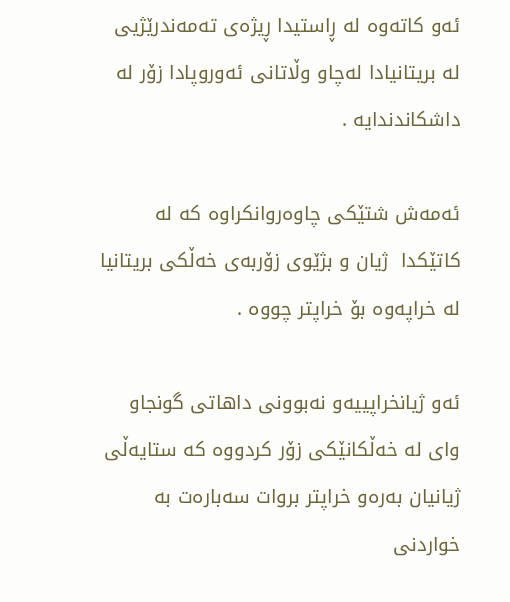ئەو کاتەوە لە ڕاستیدا ڕیژەی تەمەندرێژیی لە بریتانیادا لەچاو وڵاتانی ئەوروپادا زۆر لە داشکاندندایە .

ئەمەش شتێکی چاوەروانکراوە کە لە کاتێکدا  ژیان و بژێوی زۆربەی خەڵکی بریتانیا لە خراپەوە بۆ خراپتر چووە .

ئەو ژیانخراپییەو نەبوونی داهاتی گونجاو وای لە خەڵکانێکی زۆر کردووە کە ستایەڵی ژیانیان بەرەو خراپتر بروات سەبارەت بە خواردنی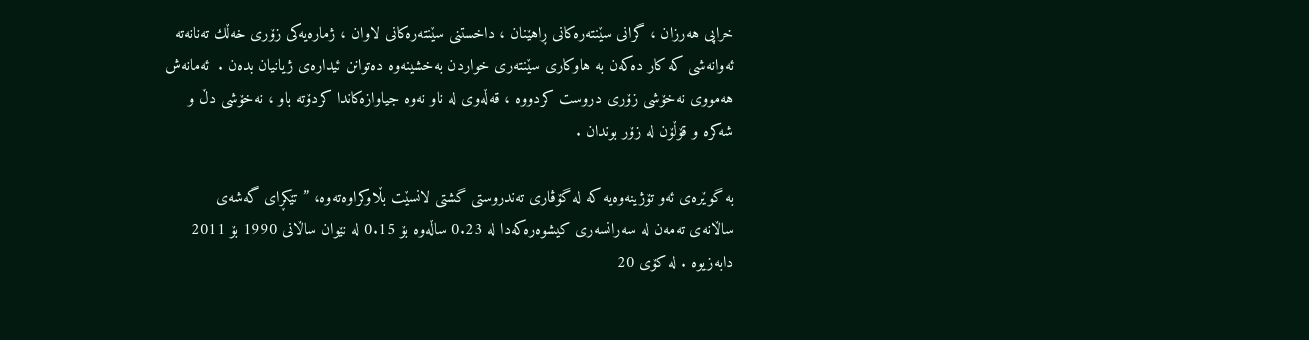خراپی هەرزان ، گرانی سێنتەرەکانی ڕاهێنان ، داخستنی سێنتەرەکانی لاوان ، ژمارەیەکی زۆری خەڵك تەنانەتە ئەوانەشی کە کار دەکەن بە هاوکاری سێنتەری خواردن بەخشینەوە دەتوانن ئیدارەی ژیانیان بدەن .  ئەمانەش هەمووی نەخۆشی زۆری دروست کردووە ، قەڵەوی لە ناو نەوە جیاوازەکاندا کردۆتە باو ، نەخۆشی دڵ و شەکرە و قۆڵۆن لە زۆر بوندان .

بە گوێرەی ئەو تۆژینەوەیە کە لە گۆڤاری تەندروستی گشتی لانسێت بڵاوکراوەتەوە، ” تێکڕای گەشەی ساڵانەی تەمەن لە سەرانسەری کیشوەرەکەدا لە 0.23 ساڵەوە بۆ 0.15 لە نێوان ساڵانی 1990 بۆ 2011 دابەزیوە . لە کۆی 20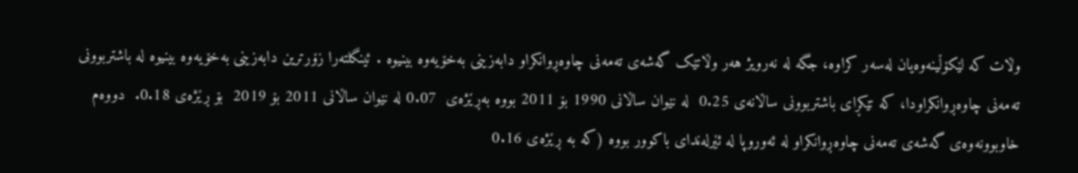وڵات کە لێکۆڵینەوەیان لەسەر کراوە، جگە لە نەرویژ هەر وڵاتێک گەشەی تەمەنی چاوەڕوانکراو دابەزینی بەخۆیەوە بینیوە . ئینگلتەرا زۆرترین دابەزینی بەخۆیەوە بینیوە لە باشتربوونی تەمەنی چاوەڕوانکراودا، کە تێکڕای باشتربوونی ساڵانەی 0.25  لە نێوان ساڵانی 1990 بۆ 2011 بووە بەڕێژەی  0.07 لە نێوان ساڵانی 2011 بۆ 2019  بۆ ڕێژەی 0.18.  دووەم خاوبوونەوەی گەشەی تەمەنی چاوەڕوانکراو لە ئەوروپا لە ئێرلەندای باکوور بووە (کە بە ڕێژەی 0.16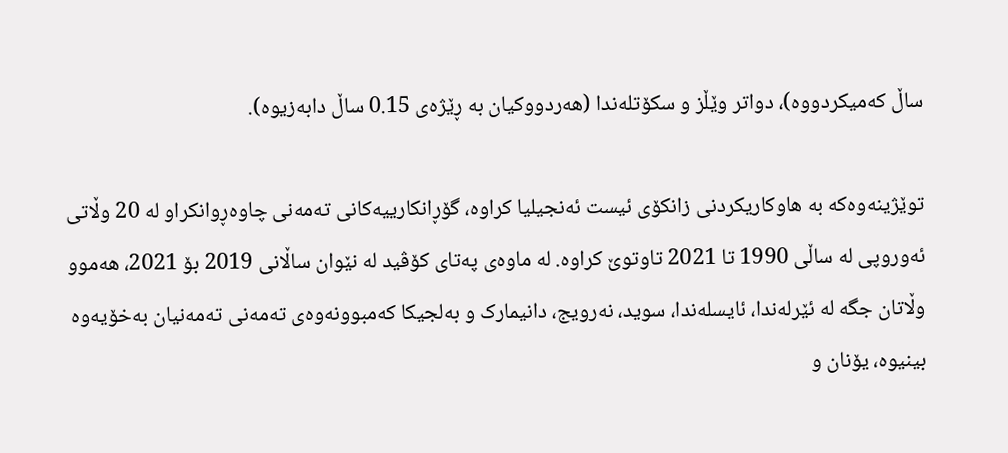ساڵ کەمیکردووە)، دواتر وێڵز و سکۆتلەندا (هەردووکیان بە ڕێژەی 0.15 ساڵ دابەزیوە).

توێژینەوەکە بە هاوکاریکردنی زانکۆی ئیست ئەنجیلیا کراوە، گۆڕانکارییەکانی تەمەنی چاوەڕوانکراو لە 20 وڵاتی ئەوروپی لە ساڵی 1990 تا 2021 تاوتوێ کراوە. لە ماوەی پەتای کۆڤید لە نێوان ساڵانی 2019 بۆ 2021، هەموو وڵاتان جگە لە ئێرلەندا، ئایسلەندا، سوید، نەرویج، دانیمارک و بەلجیکا کەمبوونەوەی تەمەنی تەمەنیان بەخۆیەوە بینیوە، یۆنان و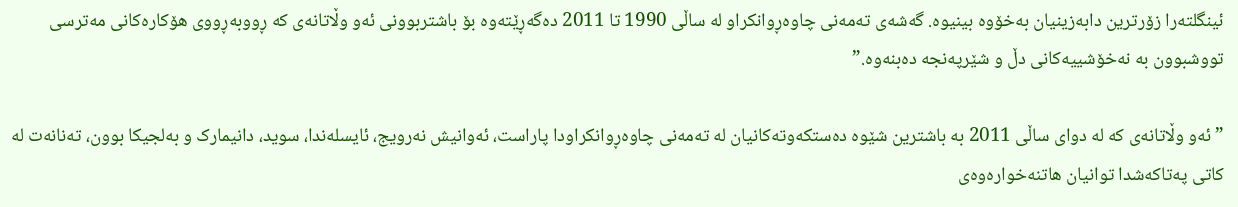ئینگلتەرا زۆرترین دابەزینیان بەخۆوە بینیوە. گەشەی تەمەنی چاوەڕوانکراو لە ساڵی 1990 تا 2011 دەگەڕێتەوە بۆ باشتربوونی ئەو وڵاتانەی کە ڕووبەڕووی هۆکارەکانی مەترسی تووشبوون بە نەخۆشییەکانی دڵ و شێرپەنجە دەبنەوە.”

” ئەو وڵاتانەی کە لە دوای ساڵی 2011 بە باشترین شێوە دەستکەوتەکانیان لە تەمەنی چاوەڕوانکراودا پاراست، ئەوانیش نەرویج، ئایسلەندا، سوید، دانیمارک و بەلجیکا بوون، تەنانەت لە کاتی پەتاکەشدا توانیان هاتنەخوارەوەی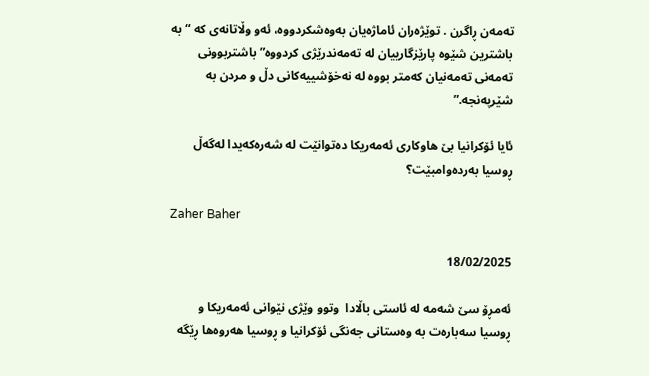تەمەن ڕاگرن . توێژەران ئاماژەیان بەوەشکردووە، ئەو وڵاتانەی کە “بە باشترین شێوە پارێزگارییان لە تەمەندرێژی کردووە” باشتربوونی تەمەنی تەمەنیان کەمتر بووە لە نەخۆشییەکانی دڵ و مردن بە شێرپەنجە.”

ئایا ئۆکرانیا بێ هاوکاری ئەمەریکا دەتوانێت لە شەرەکەیدا لەگەڵ ڕوسیا بەردەوامبێت؟

Zaher Baher

18/02/2025

ئەمڕۆ سێ شەمە لە ئاستی باڵادا  وتوو وێژی نێوانی ئەمەریکا و ڕوسیا سەبارەت بە وەستانی جەنگی ئۆکرانیا و ڕوسیا هەروەها ڕێگە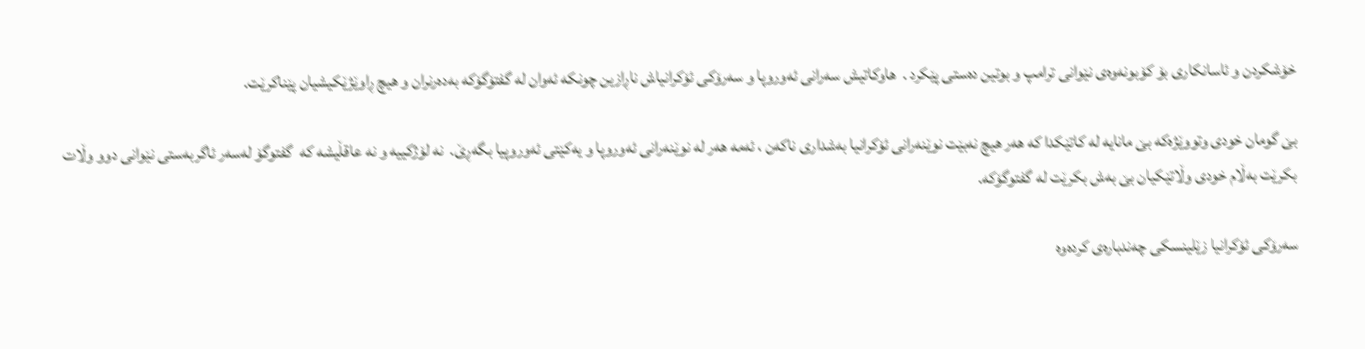خۆشکردن و ئاسانکاری بۆ کۆبونەوەی نێوانی ترامپ و بوتین دەستی پێکرد .  هاوکاتیش سەرانی ئەوروپا و سەرۆكی ئۆکرانیاش ناڕازین چونکە ئەوان لە گفتۆگۆکە بەدەرنران و هیچ ڕاوێژێکیشیان پێناکرێت.

بێ گومان خودی وتووێژەکە بێ مانایە لە کاتێکدا کە هەر هیچ نەبێت نوێنەرانی ئۆکرانیا بەشداری ناکەن ، ئەمە هەر لە نوێنەرانی ئەوروپا و یەکێتی ئەوروپیا بگەڕێ.  نە لۆژکییە و نە عاقڵیشە کە  گفتوگۆ لەسەر ئاگربەستی نێوانی دوو وڵات بکرێت بەڵام خودی وڵاتێکیان بێ بەش بکرێت لە گفتوگۆکە.

سەرۆکی ئۆکرانیا زێلینسکی چەندبارەی کردەوە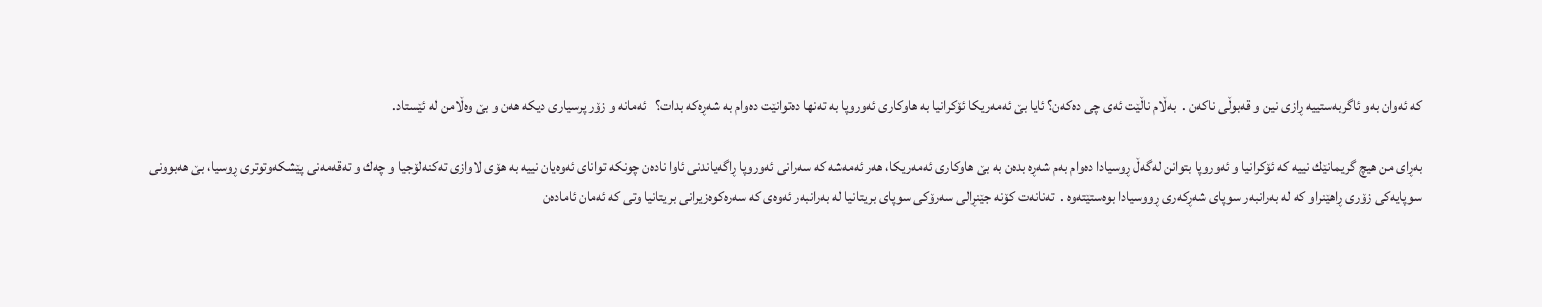کە ئەوان بەو ئاگربەستییە ڕازی نین و قەبوڵی ناکەن .  بەڵام ناڵێت ئەی چی دەکەن؟ ئایا بێ ئەمەریکا ئۆکرانیا بە هاوکاری ئەوروپا بە تەنها دەتوانێت دەوام بە شەڕەکە بدات؟   ئەمانە و زۆر پرسیاری دیکە هەن و بێ وەڵامن لە ئێستاد.

بەڕای من هیچ گریمانێك نییە کە ئۆکرانیا و ئەوروپا بتوانن لەگەڵ ڕوسیادا دەوام بەم شەڕە بدەن بە بێ هاوکاری ئەمەریکا، هەر ئەمەشە کە سەرانی ئەوروپا ڕاگەیاندنی ئاوا نادەن چونکە توانای ئەوەیان نییە بە هۆی لاوازی تەکنەلۆجیا و چەك و تەقەمەنی پێشکەوتوتری ڕوسیا، بێ هەبوونی سوپایەکی زۆری ڕاهێنراو کە لە بەرانبەر سوپای شەڕکەری ڕووسیادا بوەستێتەوە .  تەنانەت کۆنە جێنڕالی سەرۆکی سوپای بریتانیا لە بەرانبەر ئەوەی کە سەرەکوەزیرانی بریتانیا وتی کە ئەمان ئامادەن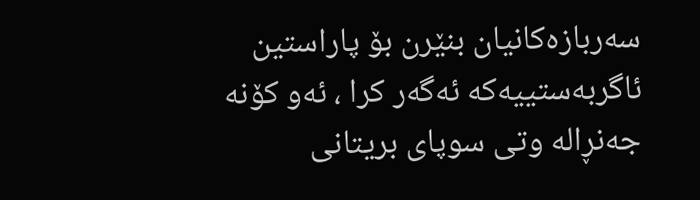سەربازەکانیان بنێرن بۆ پاراستین ئاگربەستییەکە ئەگەر کرا ، ئەو کۆنە جەنڕالە وتی سوپای بریتانی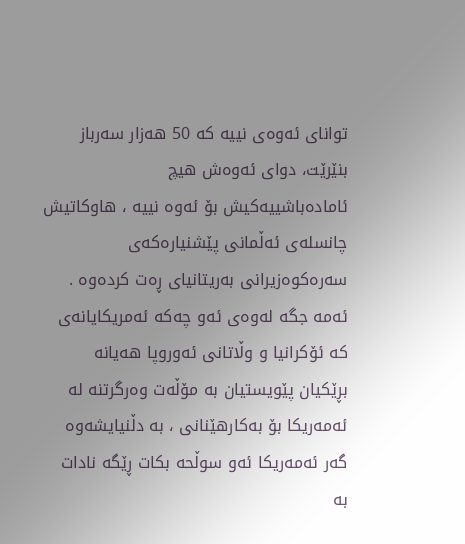توانای ئەوەی نییە کە 50 هەزار سەرباز بنێرێت، دوای ئەوەش هیچ ئامادەباشییەکیش بۆ ئەوە نییە ، هاوکاتیش چانسلەی ئەڵمانی پێشنیارەکەی سەرەکوەزیرانی بەریتانیای ڕەت کردەوە .  ئەمە جگە لەوەی ئەو چەکە ئەمریکایانەی کە ئۆکرانیا و وڵاتانی ئەوروپا هەیانە بڕێکیان پێویستیان بە مۆڵەت وەرگرتنە لە ئەمەریکا بۆ بەکارهێنانی ، بە دڵنیایشەوە گەر ئەمەریکا ئەو سوڵحە بکات ڕێگە نادات بە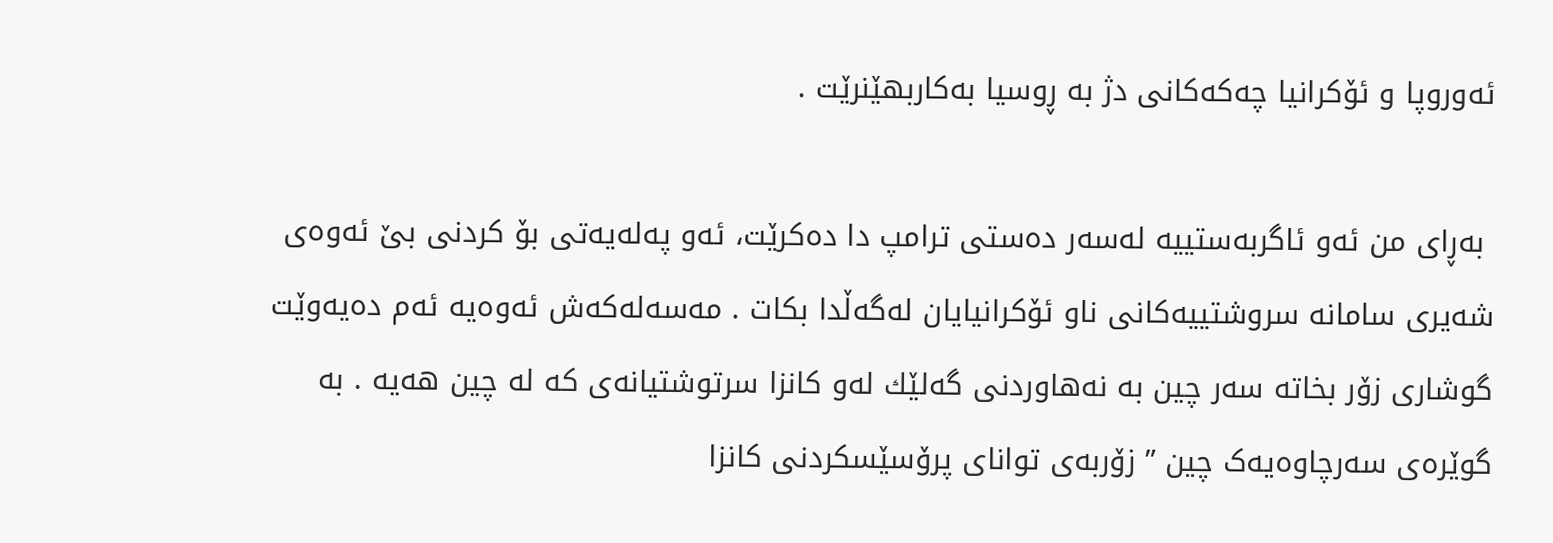ئەوروپا و ئۆکرانیا چەکەکانی دژ بە ڕوسیا بەکاربهێنرێت .

 بەڕای من ئەو ئاگربەستییە لەسەر دەستی ترامپ دا دەکرێت، ئەو پەلەیەتی بۆ کردنی بێ ئەوەی شەیری سامانە سروشتییەکانی ناو ئۆکرانیایان لەگەڵدا بکات . مەسەلەکەش ئەوەیە ئەم دەیەوێت گوشاری زۆر بخاتە سەر چین بە نەهاوردنی گەلێك لەو کانزا سرتوشتیانەی کە لە چین هەیە . بە گوێرەی سەرچاوەیەک چین ” زۆربەی توانای پرۆسێسکردنی کانزا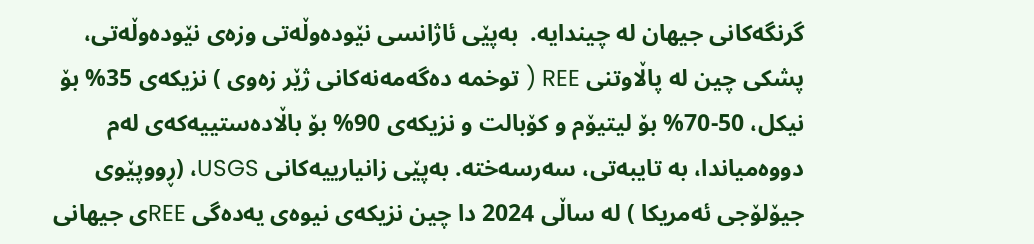گرنگەکانی جیهان لە چیندایە.  بەپێی ئاژانسی نێودەوڵەتی وزەی نێودەوڵەتی، پشکی چین لە پاڵاوتنی REE ( توخمە دەگەمەنەکانی ژێر زەوی ) نزیکەی 35% بۆ نیکل، 50-70% بۆ لیتیۆم و کۆبالت و نزیکەی 90% بۆ باڵادەستییەکەی لەم دووەمیاندا، بە تایبەتی، سەرسەختە. بەپێی زانیارییەکانی USGS، (ڕووپێوی جیۆلۆجی ئەمریکا ) لە ساڵی 2024 دا چین نزیکەی نیوەی یەدەگی REEی جیهانی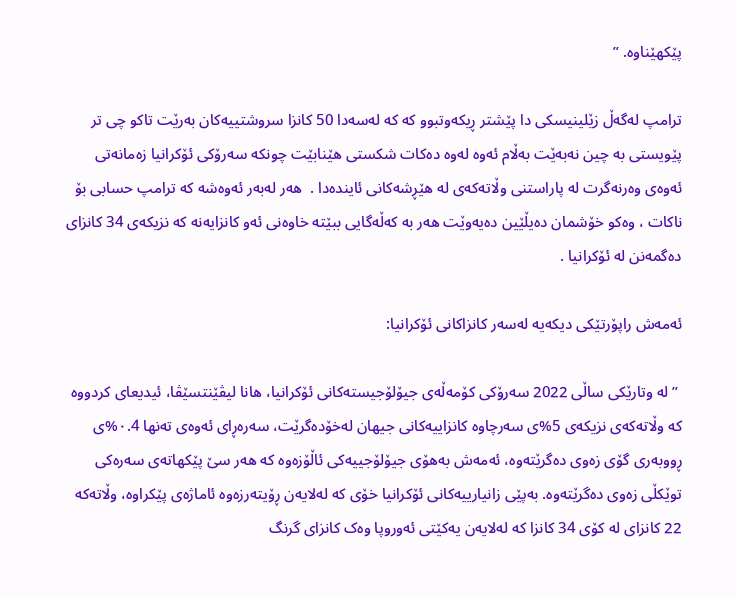پێکهێناوە. ”

ترامپ لەگەڵ زێلینیسکی دا پێشتر ڕیکەوتبوو کە کە لەسەدا 50 کانزا سروشتییەکان بەرێت تاکو چی تر پێویستی بە چین نەبەێت بەڵام ئەوە لەوە دەکات شکستی هێنابێت چونکە سەرۆکی ئۆکرانیا زەمانەتی ئەوەی وەرنەگرت لە پاراستنی وڵاتەکەی لە هێڕشەکانی ئایندەدا .  هەر لەبەر ئەوەشە کە ترامپ حسابی بۆ ناکات ، وەکو خۆشمان دەیڵێین دەیەوێت هەر بە کەڵەگایی ببێتە خاوەنی ئەو کانزایەنە کە نزیکەی 34 کانزای دەگمەنن لە ئۆکرانیا .

ئەمەش راپۆرتێکی دیکەیە لەسەر کانزاکانی ئۆکرانیا:

 ” لە وتارێکی ساڵی 2022 سەرۆکی کۆمەڵەی جیۆلۆجیستەکانی ئۆکرانیا، هانا لیڤێنتسێڤا، ئیدیعای کردووە کە وڵاتەکەی نزیکەی 5%ی سەرچاوە کانزاییەکانی جیهان لەخۆدەگرێت، سەرەڕای ئەوەی تەنها ٠.4%ی ڕووبەری گۆی زەوی دەگرێتەوە، ئەمەش بەهۆی جیۆلۆجییەکی ئاڵۆزەوە کە هەر سێ پێکهاتەی سەرەکی توێکڵی زەوی دەگرێتەوە. بەپێی زانیارییەکانی ئۆکرانیا خۆی کە لەلایەن ڕۆیتەرزەوە ئاماژەی پێکراوە، وڵاتەکە 22 کانزای لە کۆی 34 کانزا کە لەلایەن یەکێتی ئەوروپا وەک کانزای گرنگ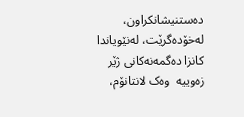دەستنیشانکراون، لەخۆدەگرێت، لەنێویاندا کانزا دەگمەنەکانی ژێر زەوییە  وەک لانتانۆم،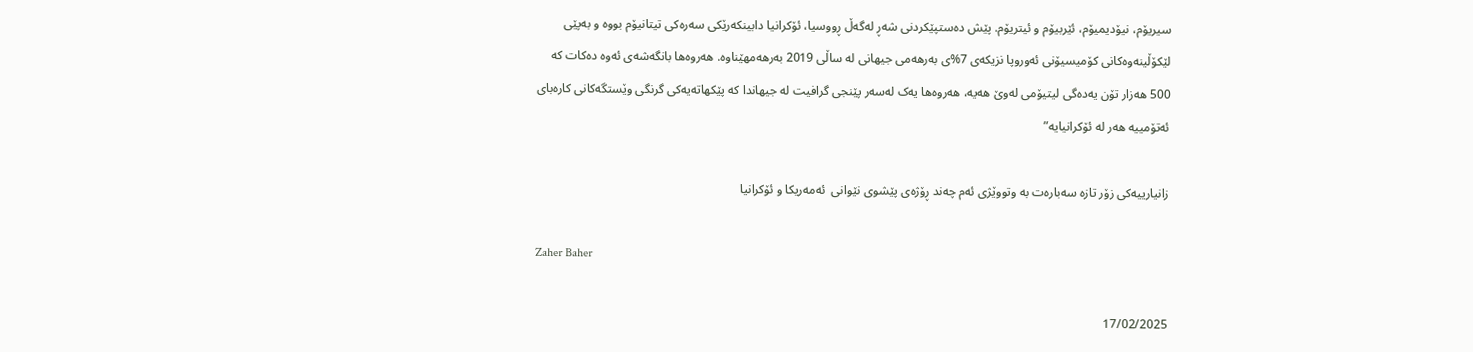سیریۆم، نیۆدیمیۆم، ئێربیۆم و ئیتریۆم. پێش دەستپێکردنی شەڕ لەگەڵ ڕووسیا، ئۆکرانیا دابینکەرێکی سەرەکی تیتانیۆم بووە و بەپێی لێکۆڵینەوەکانی کۆمیسیۆنی ئەوروپا نزیکەی 7%ی بەرهەمی جیهانی لە ساڵی 2019 بەرهەمهێناوە. هەروەها بانگەشەی ئەوە دەکات کە 500 هەزار تۆن یەدەگی لیتیۆمی لەوێ هەیە، هەروەها یەک لەسەر پێنجی گرافیت لە جیهاندا کە پێکهاتەیەکی گرنگی وێستگەکانی کارەبای ئەتۆمییە هەر لە ئۆکرانیایە”

زانیارییەکی زۆر تازە سەبارەت بە وتووێژی ئەم چەند ڕۆژەی پێشوی نێوانی  ئەمەریکا و ئۆکرانیا

Zaher Baher

17/02/2025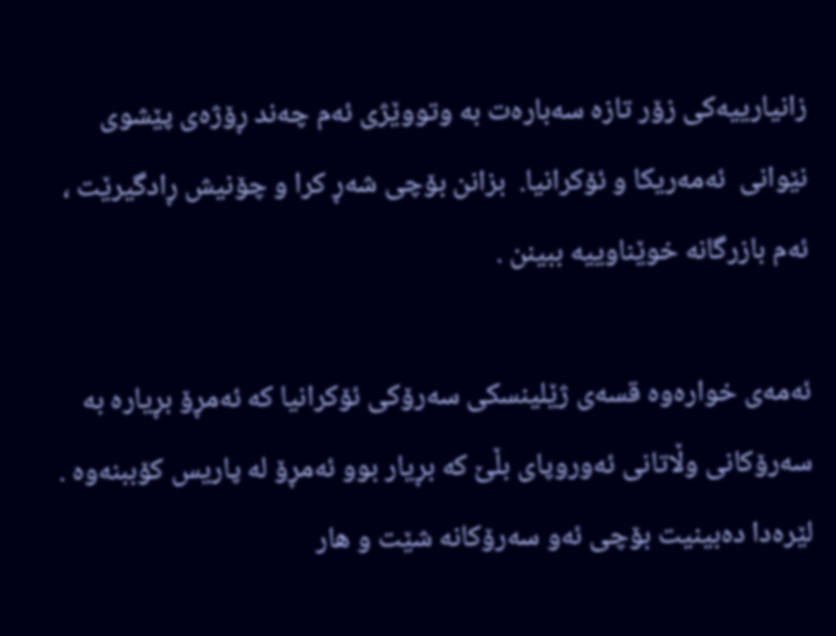زانیارییەکی زۆر تازە سەبارەت بە وتووێژی ئەم چەند ڕۆژەی پێشوی نێوانی  ئەمەریکا و ئۆکرانیا.  بزانن بۆچی شەڕ کرا و چۆنیش ڕادگیرێت ، ئەم بازرگانە خوێناوییە ببینن .

ئەمەی خوارەوە قسەی ژێلینسکی سەرۆکی ئۆکرانیا کە ئەمڕۆ بڕیارە بە سەرۆکانی وڵاتانی ئەوروپای بڵێ کە بڕیار بوو ئەمڕۆ لە پاریس کۆببنەوە .  لێرەدا دەبینیت بۆچی ئەو سەرۆکانە شێت و هار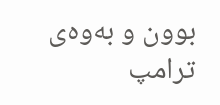بوون و بەوەی ترامپ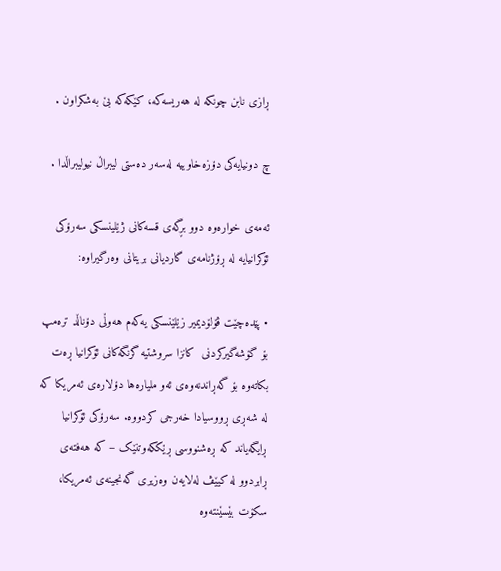ڕازی نابن چونکە لە هەریسەکە، کێکەکە بێ بەشکراون .

چ دونیایەکی دۆزەخاوییە لەسەر دەستی لیبراڵ نیولیبراڵدا .

ئەمەی خوارەوە دوو بڕگەی قسەکانی ژێلینسکی سەرۆکی ئۆکرانیایە لە ڕۆژنامەی گاردیانی بریتانی وەرگیراوە:

• پێدەچێت ڤۆلۆدیمیر زێلێنسکی یەکەم هەوڵی دۆناڵد ترەمپ بۆ گۆشەگیرکردنی  کانزا سروشتیە گرنگەکانی ئۆکرانیا ڕەت بکاتەوە بۆ گەڕاندنەوەی ئەو ملیارەها دۆلارەی ئەمریکا کە لە شەڕی ڕووسیادا خەرجی کردووە. سەرۆکی ئۆکرانیا ڕایگەیاند کە ڕەشنووسی ڕێککەوتنێک – کە هەفتەی ڕابردوو لە کیێڤ لەلایەن وەزیری گەنجینەی ئەمریکا، سکۆت بێسێنتەوە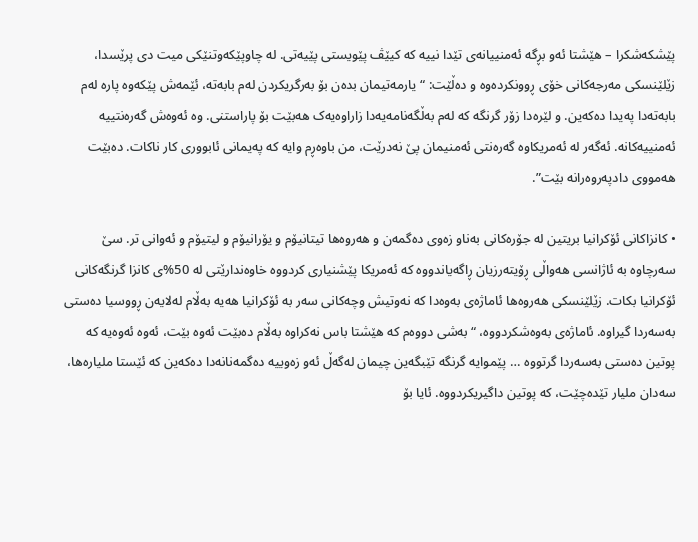پێشکەشکرا – هێشتا ئەو بڕگە ئەمنییانەی تێدا نییە کە کیێڤ پێویستی پێیەتی. لە چاوپێکەوتنێکی میت دی پرێسدا، زێلێنسکی مەرجەکانی خۆی ڕوونکردەوە و دەڵێت: “یارمەتیمان بدەن بۆ بەرگریکردن لەم بابەتە، ئێمەش پێکەوە پارە لەم بابەتەدا پەیدا دەکەین. و لێرەدا زۆر گرنگە کە لەم بەڵگەنامەیەدا زاراوەیەک هەبێت بۆ پاراستنی. وە ئەوەش گەرەنتییە ئەمنییەکانە. ئەگەر لە ئەمریکاوە گەرەنتی ئەمنیمان پێ نەدرێت، من باوەڕم وایە کە پەیمانی ئابووری کار ناکات. دەبێت هەمووی دادپەروەرانە بێت”.

• کانزاکانی ئۆکرانیا بریتین لە جۆرەکانی بەناو زەوی دەگمەن و هەروەها تیتانیۆم و یۆرانیۆم و لیتیۆم و ئەوانی تر. سێ سەرچاوە بە ئاژانسی هەواڵی ڕۆیتەرزیان ڕاگەیاندووە کە ئەمریکا پێشنیاری کردووە خاوەندارێتی لە 50%ی کانزا گرنگەکانی ئۆکرانیا بکات. زێلێنسکی هەروەها ئاماژەی بەوەدا کە نەوتیش وچەکانی سەر بە ئۆکرانیا هەیە بەڵام لەلایەن ڕووسیا دەستی بەسەردا گیراوە. ئاماژەی بەوەشکردووە، “بەشی دووەم کە هێشتا باس نەکراوە بەڵام دەبێت ئەوە بێت، ئەوە ئەوەیە کە پوتین دەستی بەسەردا گرتووە … پێموایە گرنگە تێبگەین چیمان لەگەڵ ئەو زەوییە دەگمەنانەدا دەکەین کە ئێستا ملیارەها، سەدان ملیار تێدەچێت، کە پوتین داگیریکردووە. ئایا بۆ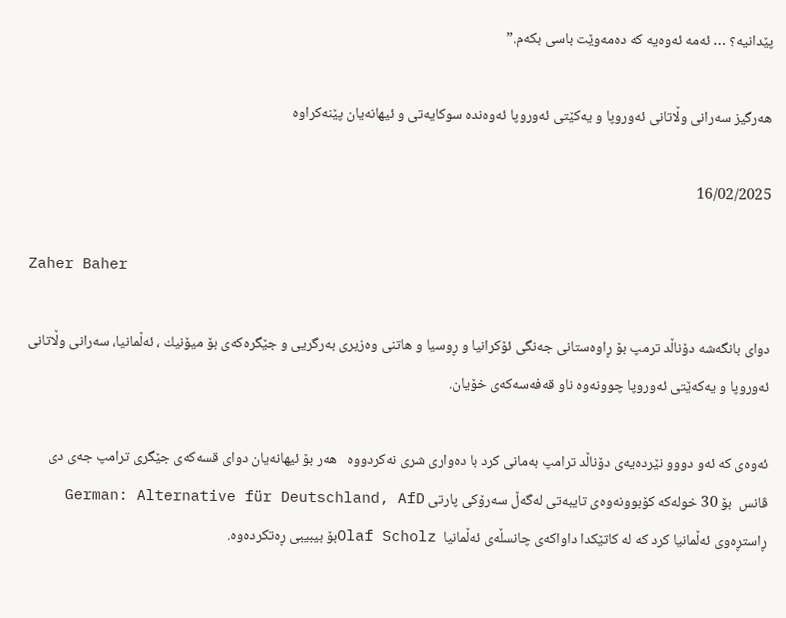پێدانیە؟ … ئەمە ئەوەیە کە دەمەوێت باسی بکەم.”

هەرگیز سەرانی وڵاتانی ئەوروپا و یەکێتی ئەوروپا ئەوەندە سوکایەتی و ئیهانەیان پێنەکراوە

16/02/2025

Zaher Baher

دوای بانگەشە دۆناڵد ترمپ بۆ ڕاوەستانی جەنگی ئۆکرانیا و ڕوسیا و هاتنی وەزیری بەرگریی و جێگرەکەی بۆ میۆنیك ، ئەڵمانیا، سەرانی وڵاتانی ئەوروپا و یەکەێتی ئەوروپا چوونەوە ناو قەفەسەکەی خۆیان.

ئەوەی کە ئەو دووو نێردەیەی دۆناڵد ترامپ بەمانی کرد با دەواری شری نەکردووە   هەر بۆ ئیهانەیان دوای قسەکەی جێگری ترامپ جەی دی ڤانس  بۆ 30 خولەکە کۆبوونەوەی تایبەتی لەگەڵ سەرۆکی پارتی German: Alternative für Deutschland, AfD ڕاستڕەوی ئەڵمانیا کرد کە لە کاتێکدا داواکەی چانسڵەی ئەڵمانیا  Olaf Scholzبۆ بیبیبی ڕەتکردەوە.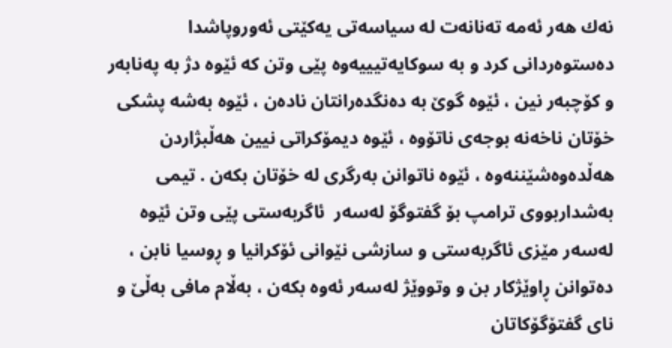نەك هەر ئەمە تەنانەت لە سیاسەتی یەکێتی ئەوروپاشدا دەستوەردانی کرد و بە سوکایەتیییەوە پێی وتن کە ئێوە دژ بە پەنابەر و کۆچبەر نین ، ئێوە گوێ بە دەنگدەرانتان نادەن ، ئێوە بەشە پشکی خۆتان ناخەنە بوجەی ناتۆوە ، ئێوە دیمۆکراتی نیین هەڵبژاردن هەڵدەوەشێننەوە ، ئێوە ناتوانن بەرگری لە خۆتان بکەن . تیمی بەشداربووی ترامپ بۆ گفتوگۆ لەسەر  ئاگربەستی پێی وتن ئێوە لەسەر مێزی ئاگربەستی و سازشی نێوانی ئۆکرانیا و ڕوسیا نابن ، دەتوانن ڕاوێژکار بن و وتووێژ لەسەر ئەوە بکەن ، بەڵام مافی بەڵێ و نای گفتۆگۆکاتان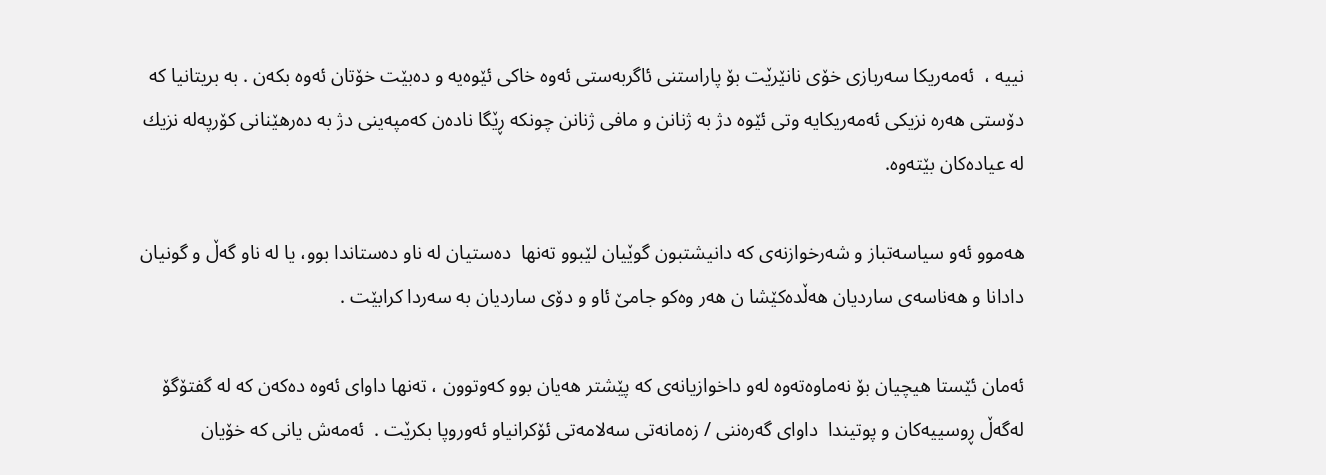نییە ،  ئەمەریکا سەربازی خۆی نانێرێت بۆ پاراستنی ئاگربەستی ئەوە خاکی ئێوەیە و دەبێت خۆتان ئەوە بکەن . بە بریتانیا کە دۆستی هەرە نزیکی ئەمەریکایە وتی ئێوە دژ بە ژنانن و مافی ژنانن چونکە ڕێگا نادەن کەمپەینی دژ بە دەرهێنانی کۆرپەلە نزیك لە عیادەکان بێتەوە.

هەموو ئەو سیاسەتباز و شەرخوازنەی کە دانیشتبون گوێیان لێبوو تەنها  دەستیان لە ناو دەستاندا بوو، یا لە ناو گەڵ و گونیان دادانا و هەناسەی ساردیان هەڵدەکێشا ن هەر وەکو جامێ ئاو و دۆی ساردیان بە سەردا کرابێت .

ئەمان ئێستا هیچیان بۆ نەماوەتەوە لەو داخوازیانەی کە پێشتر هەیان بوو کەوتوون ، تەنها داوای ئەوە دەکەن کە لە گفتۆگۆ لەگەڵ ڕوسییەکان و پوتیندا  داوای گەرەننی / زەمانەتی سەلامەتی ئۆکرانیاو ئەوروپا بکرێت .  ئەمەش یانی کە خۆیان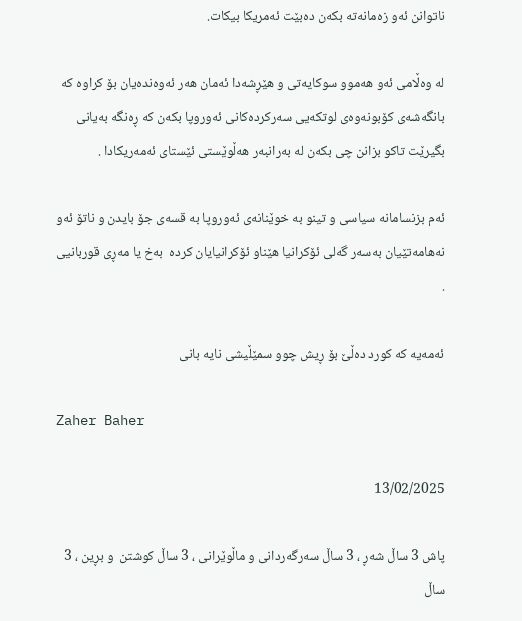ناتوانن ئەو زەمانەتە بکەن دەبێت ئەمریکا بیکات.

لە وەڵامی ئەو هەموو سوکایەتی و هێڕشەدا ئەمان هەر ئەوەندەیان بۆ کراوە کە بانگەشەی کۆبونەوەی لوتکەیی سەرکردەکانی ئەوروپا بکەن کە ڕەنگە بەیانی بگیرێت تاکو بزانن چی بکەن لە بەرانبەر هەڵوێستی ئێستای ئەمەریکادا .

ئەم بزنسامانە سیاسی و تینو بە خوێنانەی ئەوروپا بە قسەی جۆ بایدن و ناتۆ ئەو نەهامەتێیان بەسەر گەلی ئۆکرانیا هێناو ئۆکرانیایان کردە  بەخ یا مەڕی قوربانیی .

ئەمەیە کە کورد دەڵێ بۆ ڕیش چوو سمێڵیشی نایە بانی

Zaher Baher

13/02/2025

پاش 3 ساڵ شەڕ ، 3 ساڵ سەرگەردانی و ماڵوێرانی ، 3 ساڵ کوشتن  و بڕین ، 3 ساڵ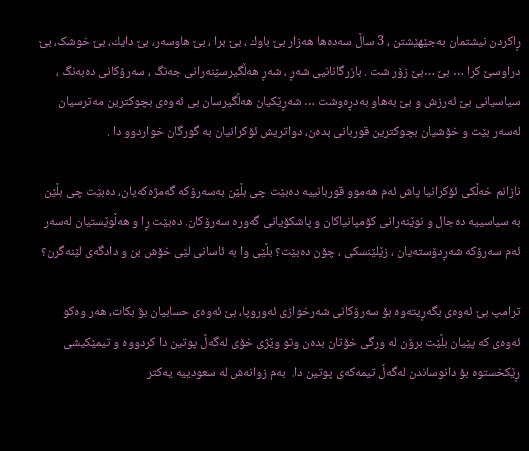ڕاکردن نیشتمان بەجێهێشتن ، 3 ساڵ سەدەها هەزار بێ باوك ، بێ برا ، بێ هاوسەر، بێ دایك، بێ خوشک، بێ دراوسێ کرا … بێ …بێ زۆر شت . بازرگانانیی شەڕ ، شەڕ هەڵگیرسێنەرانی جەنگ ، سەرۆکانی دەبەنگ ، سیاسیانی بێ ئەرزش و بێ بەهاو بەدڕەوشت … شەڕێکیان هەڵگیرسان بی ئەوەی بچوکترین مەترسیان لەسەر بێت و خۆشیان بچوکترین قوربانی بدەن، دواتریش ئۆکرانیان بە گورگان خواردوو دا .

نازانم خەڵکی ئۆکرانیا پاش ئەم هەموو قوربانییە دەبێت چی بڵێن بەسەرۆکە گەمژەکەیان، دەبێت چی بڵێن بە سیاسییە دەجال و نوێنەرانی کۆمپانیاکان و پاشکۆیانی گەورە سەرۆکان. دەبێت ڕا و هەڵوێستیان لەسەر ئەم سەرۆکە شەڕدۆستەیان ، زێلێنسکی ، چۆن دەبێت؟ بڵێی وا بە ئاسانی لێی خۆش بن و دادگەی لێنەگرن؟

ترامپ بێ ئەوەی بگەڕیتەوە بۆ سەرۆکانی شەرخوازی ئەوروپا، بێ ئەوەی حسابیان بۆ بکات، هەر وەکو ئەوەی کە پێیان بڵێت برۆن لە ورگی خۆتان بدەن وتو وێژی خۆی لەگەڵ پوتین دا کردووە و تیمێکیشی ڕێکخستوە بۆ دانوساندن لەگەڵ تیمەکەی پوتین دا.  بەم زوانەش لە سعودییە یەکتر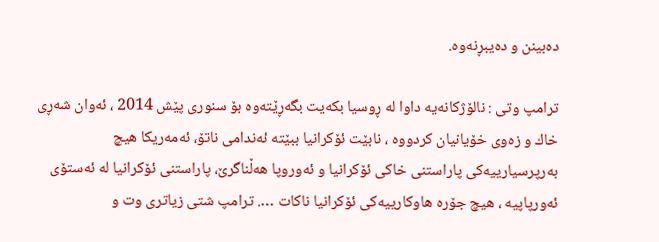دەبینن و دەیبڕنەوە.

ترامپ وتی : نالۆژکانەیە داوا لە ڕوسیا بکەیت بگەڕێتەوە بۆ سنوری پێش 2014 ، ئەوان شەڕی خاك و زەوی خۆیانیان کردووە ، نابێت ئۆکرانیا ببێتە ئەندامی ناتۆ، ئەمەریکا هیچ بەرپرسیارییەکی پاراستنی خاکی ئۆکرانیا و ئەوروپا هەڵناگرێ، پاراستنی ئۆکرانیا لە ئەستۆی ئەورپاپیە ، هیچ جۆرە هاوکارییەکی ئۆکرانیا ناکات …. ترامپ شتی زیاتری وت و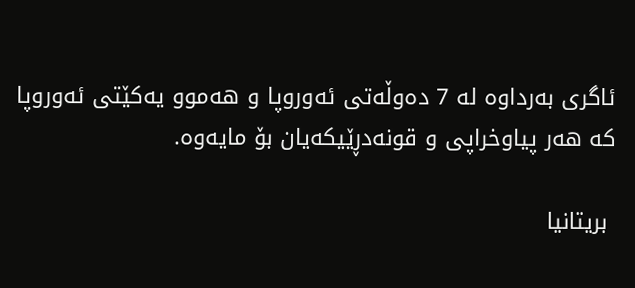ئاگری بەرداوە لە 7 دەوڵەتی ئەوروپا و هەموو یەکێتی ئەوروپا کە هەر پیاوخراپی و قونەدڕێیکەیان بۆ مایەوە.

 بریتانیا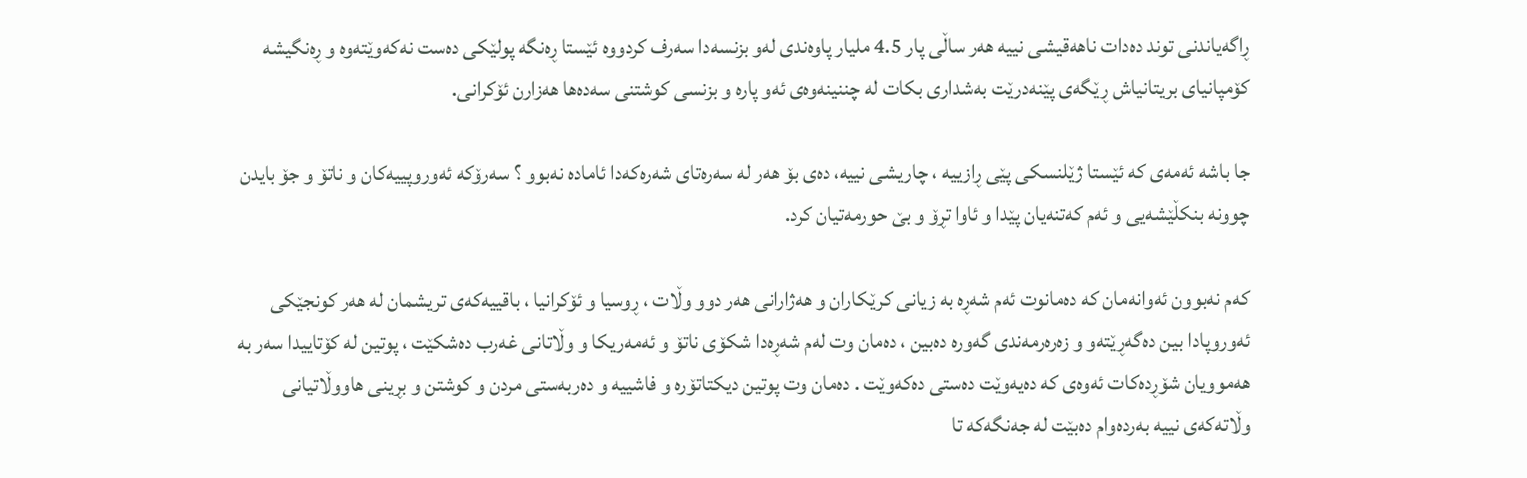ڕاگەیاندنی توند دەدات ناهەقیشی نییە هەر ساڵی پار 4.5 ملیار پاوەندی لەو بزنسەدا سەرف کردووە ئێستا ڕەنگە پولێکی دەست نەکەوێتەوە و ڕەنگیشە کۆمپانیای بریتانیاش ڕێگەی پێنەدرێت بەشداری بکات لە چننینەوەی ئەو پارە و بزنسی کوشتنی سەدەها هەزارن ئۆکرانی.

جا باشە ئەمەی کە ئێستا ژێلنسکی پێی ڕازییە ، چاریشی نییە، دەی بۆ هەر لە سەرەتای شەرەکەدا ئامادە نەبوو ؟ سەرۆکە ئەوروپییەکان و ناتۆ و جۆ بایدن  چوونە بنکڵێشەیی و ئەم کەتنەیان پێدا و ئاوا تڕۆ و بێ حورمەتیان کرد.

کەم نەبوون ئەوانەمان کە دەمانوت ئەم شەڕە بە زیانی کرێکاران و هەژارانی هەر دوو وڵات ، ڕوسیا و ئۆکرانیا ، باقییەکەی تریشمان لە هەر کونجێکی ئەوروپادا بین دەگەڕێتەو و زەرەرمەندی گەورە دەبین ، دەمان وت لەم شەڕەدا شكۆی ناتۆ و ئەمەریکا و وڵاتانی غەرب دەشکێت ، پوتین لە کۆتاییدا سەر بە هەموویان شۆڕدەکات ئەوەی کە دەیەوێت دەستی دەکەوێت . دەمان وت پوتین دیکتاتۆرە و فاشییە و دەربەستی مردن و کوشتن و بڕینی هاووڵاتیانی وڵاتەکەی نییە بەردەوام دەبێت لە جەنگەکە تا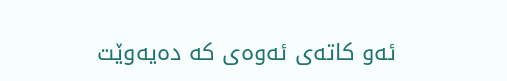ئەو کاتەی ئەوەی کە دەیەوێت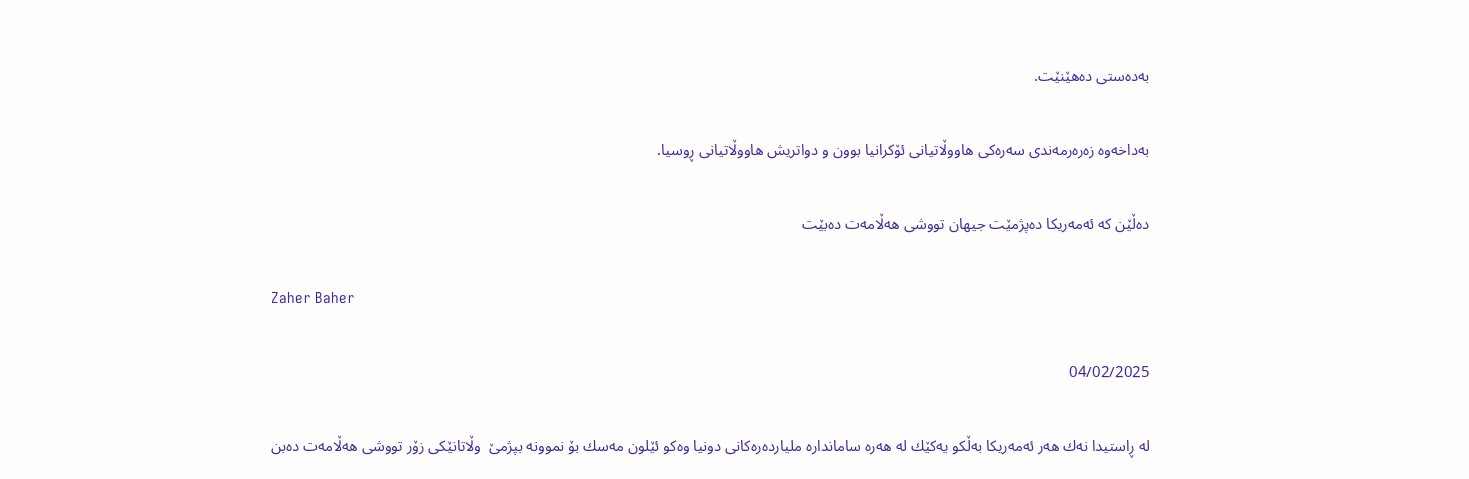بەدەستی دەهێنێت.

بەداخەوە زەرەرمەندی سەرەکی هاووڵاتیانی ئۆکرانیا بوون و دواتریش هاووڵاتیانی ڕوسیا.

دەڵێن کە ئەمەریکا دەپژمێت جیهان تووشی هەڵامەت دەبێت

Zaher Baher

04/02/2025

لە ڕاستیدا نەك هەر ئەمەریکا بەڵکو یەكێك لە هەرە ساماندارە ملیاردەرەکانی دونیا وەکو ئێلون مەسك بۆ نموونە بپژمێ  وڵاتانێکی زۆر تووشی هەڵامەت دەبن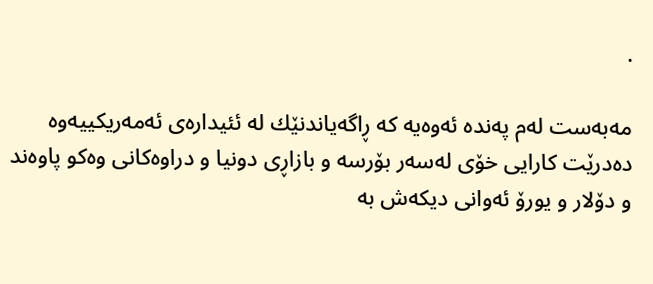.

مەبەست لەم پەندە ئەوەیە کە ڕاگەیاندنێك لە ئئیدارەی ئەمەریکییەوە دەدرێت کارایی خۆی لەسەر بۆرسە و بازاڕی دونیا و دراوەکانی وەکو پاوەند و دۆلار و یورۆ ئەوانی دیکەش بە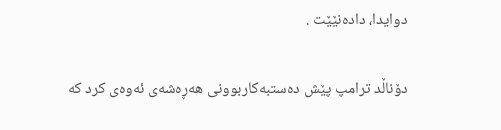دوایدا، دادەنێێت .

دۆناڵد ترامپ پێش دەستبەکاربوونی هەڕەشەی ئەوەی کرد کە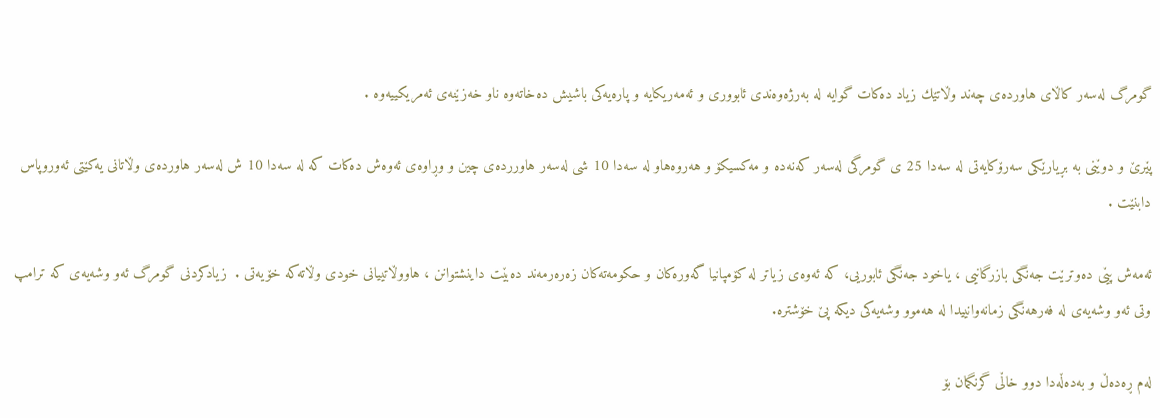گومرگ لەسەر کاڵای هاوردەی چەند وڵاتێك زیاد دەکات گوایە لە بەرژەوەندی ئابووری و ئەمەریکایە و پارەیەکی باشیش دەخاتەوە ناو خەزێنەی ئەمریکییەوە .

پێرێ و دوێنی بە بڕیارێکی سەرۆکایەتی لە سەدا 25 ی گومرگی لەسەر کەنەدە و مەکسیکۆ و هەروەهاو لە سەدا 10 شی لەسەر هاورردەی چین و وڕاوەی ئەوەش دەکات کە لە سەدا 10 ش لەسەر هاوردەی وڵاتانی یەکێتی ئەوروپاس دابنێت .

ئەمەش پێی دەوترێت جەنگی بازرگانیی ، یاخود جەنگی ئابوریی، کە ئەوەی زیاتر لە کۆمپانیا گەورەکان و حکومەتەکان زەرەرمەند دەبێت داینشتوانن ، هاووڵاتییانی خودی وڵاتەکە خۆیەتی .  زیادکردنی گومرگ ئەو وشەیەی کە ترامپ وتی ئەو وشەیەی لە فەرهەنگی زمانەوانییدا لە هەموو وشەیەکی دیکە پێ خۆشترە.

لەم ڕەدەڵ و بەدەڵەدا دوو خاڵی گرنگمان بۆ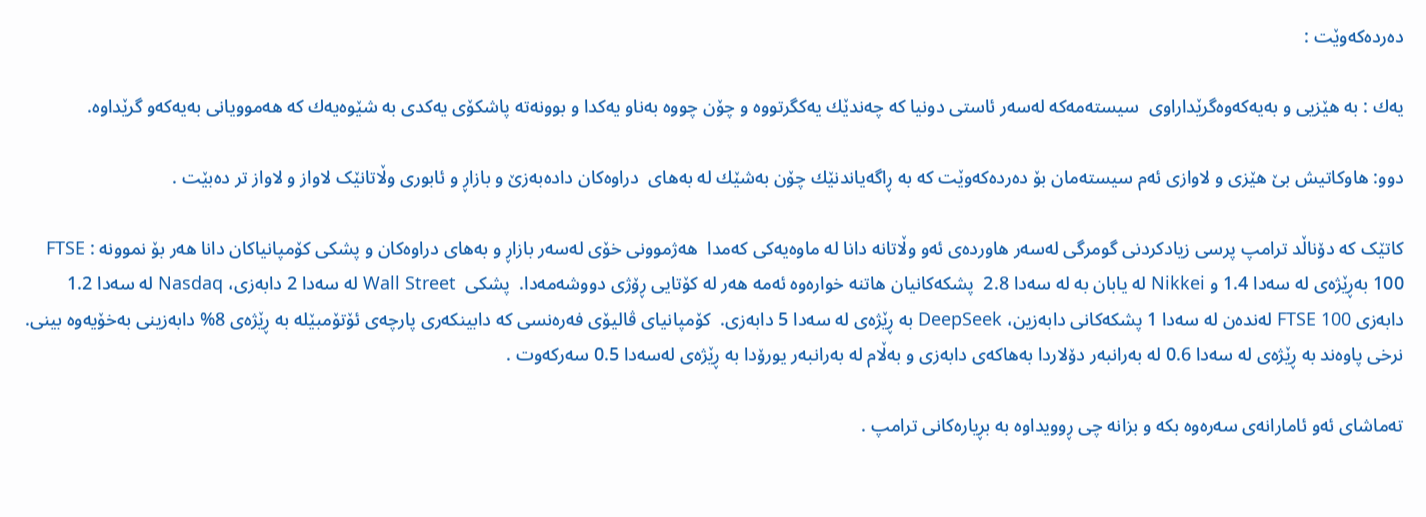دەردەکەوێت :

یەك : بە هێزیی و بەیەکەوەگرێداراوی  سیستەمەکە لەسەر ئاستی دونیا کە چەندێك یەکگرتووە و چۆن چووە بەناو یەکدا و بوونەتە پاشکۆی یەکدی بە شێوەیەك کە هەموویانی بەیەکەو گرێداوە.

دوو: هاوکاتیش بێ هێزی و لاوازی ئەم سیستەمان بۆ دەردەکەوێت کە بە ڕاگەیاندنێك چۆن بەشێك لە بەهای  دراوەکان دادەبەزێ و بازاڕ و ئابوری وڵاتانێک لاواز و لاواز تر دەبێت .

کاتێک کە دۆناڵد ترامپ پرسی زیادکردنی گومرگی لەسەر هاوردەی ئەو وڵاتانە دانا لە ماوەیەکی کەمدا  هەژموونی خۆی لەسەر بازاڕ و بەهای دراوەکان و پشکی کۆمپانیاکان دانا هەر بۆ نموونە : FTSE 100 بەڕێژەی لە سەدا 1.4 و Nikkei لە یابان بە لە سەدا 2.8  پشکەکانیان هاتنە خوارەوە ئەمە هەر لە کۆتایی ڕۆژی دووشەمەدا.  پشکی  Wall Street لە سەدا 2 دابەزی، Nasdaq لە سەدا 1.2 دابەزی FTSE 100 لەندەن لە سەدا 1 پشکەکانی دابەزین، DeepSeek بە ڕێژەی لە سەدا 5 دابەزی.  کۆمپانیای ڤالیۆی فەرەنسی کە دابینکەری پارچەی ئۆتۆمبێلە بە ڕێژەی 8% دابەزینی بەخۆیەوە بینی. نرخی پاوەند بە ڕێژەی لە سەدا 0.6 لە بەرانبەر دۆلاردا بەهاکەی دابەزی و بەڵام لە بەرانبەر یورۆدا بە ڕێژەی لەسەدا 0.5 سەرکەوت .

تەماشای ئەو ئامارانەی سەرەوە بکە و بزانە چی ڕوویداوە بە بڕیارەکانی ترامپ .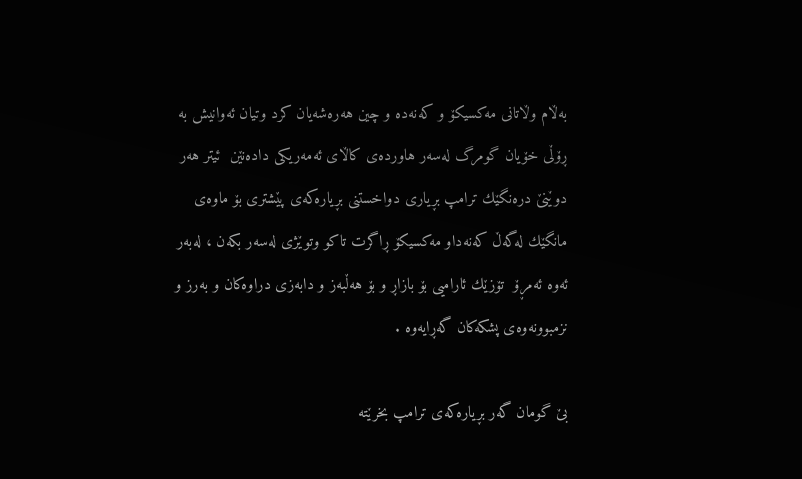بەڵام وڵاتانی مەکسیکۆ و کەنەدە و چین هەرەشەیان کرد وتیان ئەوانیش بە ڕۆڵی خۆیان گومرگ لەسەر هاوردەی کاڵای ئەمەریکی دادەنێن  ئیتر هەر دوێنێ درەنگێك ترامپ بڕیاری دواخستنی بڕیارەکەی پێشتری بۆ ماوەی مانگێك لەگەڵ کەنەداو مەکسیکۆ ڕاگرت تاکو وتوێژی لەسەر بکەن ، لەبەر ئەوە ئەمڕۆ  تۆزێك ئارامیی بۆ بازاڕ و بۆ هەڵبەز و دابەزی دراوەکان و بەرز و نزمبوونەوەی پشکەکان گەڕایەوە .

بێ گومان گەر بڕیارەکەی ترامپ بخرێتە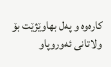کارەوە و پەل بهاوێژێت بۆ ولاتانی ئەوروپاو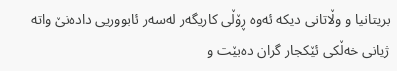بریتانیا و وڵاتانی دیکە ئەوە ڕۆڵی کاریگەر لەسەر ئابووریی دادەنێ واتە ژیانی خەڵکی ئێکجار گران دەبێت و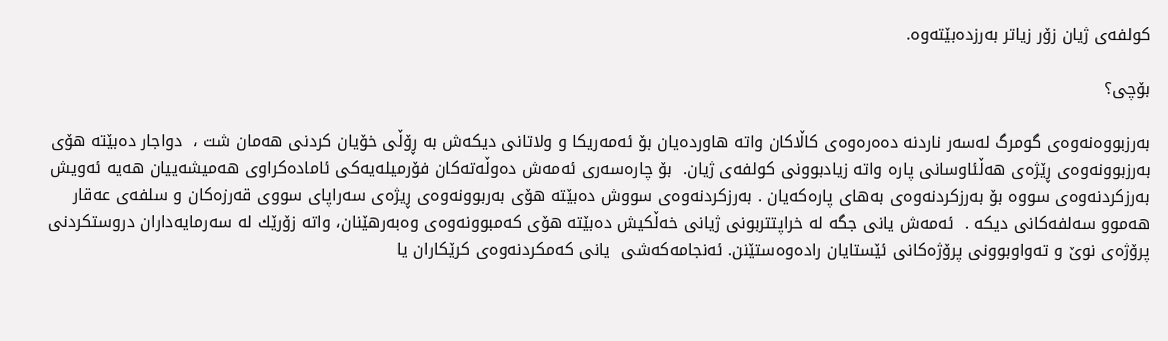کولفەی ژیان زۆر زیاتر بەرزدەبێتەوە.

بۆچی؟

بەرزبووەنەوەی گومرگ لەسەر ناردنە دەەرەوەی کاڵاکان واتە هاوردەیان بۆ ئەمەریکا و ولاتانی دیکەش بە ڕۆڵی خۆیان کردنی هەمان شت ،  دواجار دەبێتە هۆی بەرزبوونەوەی ڕێژەی هەڵئاوسانی پارە واتە زیادبوونی کولفەی ژیان.  بۆ چارەسەری ئەمەش دەوڵەتەکان فۆرمیلەیەکی ئامادەکراوی هەمیشەییان هەیە ئەویش بەرزکردنەوەی سووە بۆ بەرزکردنەوەی بەهای پارەکەیان . بەرزکردنەوەی سووش دەبێتە هۆی بەربوونەوەی ڕیژەی سەراپای سووی قەرزەکان و سلفەی عەقار هەموو سەلفەکانی دیکە .  ئەمەش یانی جگە لە خراپتتربونی ژیانی خەڵکیش دەبێتە هۆی کەمبوونەوەی وەبەرهێنان، واتە زۆرێك لە سەرمایەداران دروستکردنی پرۆژەی نوێ و تەواوبوونی پرۆژەکانی ئێستایان رادەوەستێنن. ئەنجامەکەشی  یانی کەمکردنەوەی کرێکاران یا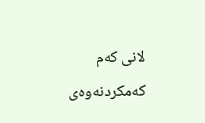لانی کەم کەمکردنەوەی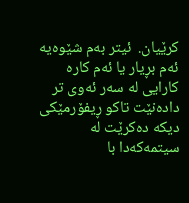کرێیان.  ئیتر بەم شێوەیە ئەم بڕیار یا ئەم کارە کارایی لە سەر ئەوی تر دادەنێت تاکو ڕیفۆرمێکی دیکە دەکرێت لە سیتمەکەدا با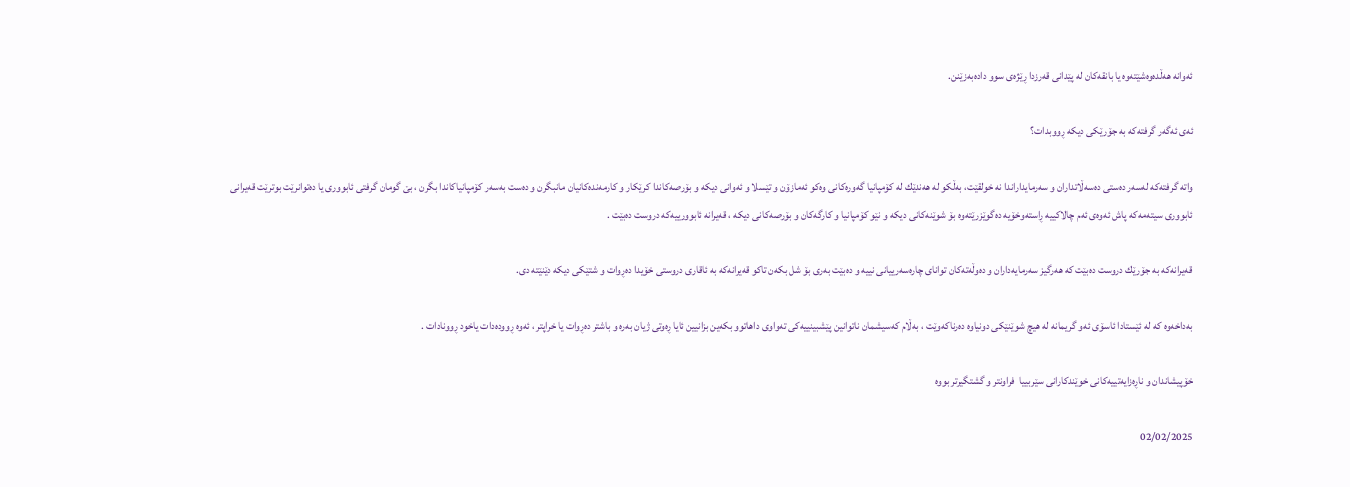ئەوانە هەڵدەوەشێتەوە یا بانقەکان لە پێدانی قەرزدا ڕێژەی سوو دادەبەزێنن.

ئەی ئەگەر گرفتەکە بە جۆرێکی دیکە ڕووبدات؟

واتە گرفتەکە لەسەر دەستی دەسەڵاتداران و سەرمایداراندا نە خولقێت، بەڵکو لە هەندێك لە کۆمپانیا گەورەکانی وەکو ئەمازۆن و تێسلا و ئەوانی دیکە و بۆرصەکاندا کرێکار و کارمەندەکانیان مانبگرن و دەست بەسەر کۆمپانیاکاندا بگرن ، بێ گومان گرفتی ئابووری یا دەتوانرێت بوترێت قەیرانی ئابووری سیتەمەکە پاش ئەوەی ئەم چالاکییە ڕاستەوخۆیە دەگوێزرێتەوە بۆ شوێنەکانی دیکە و نێو کۆمپانیا و کارگەکان و بۆرصەکانی دیکە ، قەیرانە ئابوورییەکە دروست دەبێت .

قەیرانەکە بە جۆرێك دروست دەبێت کە هەرگیز سەرمایەداران و دەوڵەتەکان توانای چارەسەرییانی نییە و دەبێت بەری بۆ شل بکەن تاکو قەیرانەکە بە ئاقاری دروستی خۆیدا دەڕوات و شتێکی دیکە دێنێتە دی.

بەداخەوە کە لە ئێستادا ئاسۆی ئەو گریمانە لە هیچ شوێنێکی دونیاوە دەرناکەوێت ، بەڵام کەسیشمان ناتوانین پێشبینییەکی تەواوی داهاتوو بکەین بزانیین ئایا ڕەوتی ژیان بەرە و باشتر دەڕوات یا خراپتر ، ئەوە ڕوودەدات یاخود ڕوونادات .

خۆپیشاندان و ناڕەزایەتییەکانی خوێندکارانی سێربییا  فراونتر و گشتگیرتر بووە

02/02/2025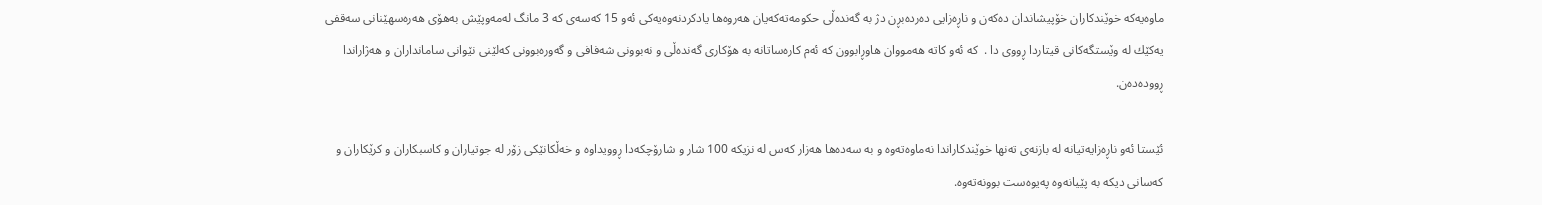ماوەیەکە خوێندکاران خۆپیشاندان دەکەن و ناڕەزایی دەردەبڕن دژ بە گەندەڵی حکومەتەکەیان هەروەها یادکردنەوەیەکی ئەو 15 کەسەی کە 3 مانگ لەمەوپێش بەهۆی هەرەسهێنانی سەقفی یەکێك لە وێستگەکانی قیتاردا ڕووی دا .  کە ئەو کاتە هەمووان هاوڕابوون کە ئەم کارەساتانە بە هۆکاری گەندەڵی و نەبوونی شەفافی و گەورەبوونی کەلێنی نێوانی سامانداران و هەژاراندا ڕوودەدەن.

ئێستا ئەو ناڕەزایەتیانە لە بازنەی تەنها خوێندکاراندا نەماوەتەوە و بە سەدەها هەزار کەس لە نزیکە 100 شار و شارۆچکەدا ڕوویداوە و خەڵکانێکی زۆر لە جوتیاران و کاسبکاران و کرێکاران و کەسانی دیکە بە پێیانەوە پەیوەست بوونەتەوە.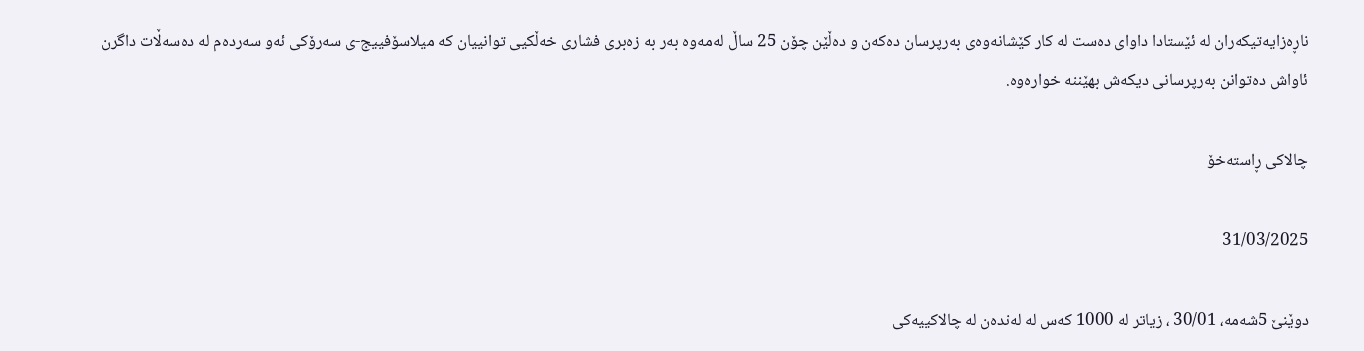ناڕەزایەتیکەران لە ئێستادا داوای دەست لە کار کێشانەوەی بەرپرسان دەکەن و دەڵێن چۆن 25 ساڵ لەمەوە بەر بە زەبری فشاری خەڵکیی توانییان کە میلاسۆفییج-ی سەرۆکی ئەو سەردەم لە دەسەڵات داگرن ئاواش دەتوانن بەرپرسانی دیکەش بهێننە خوارەوە.

چالاکی ڕاستەخۆ

31/03/2025

دوێنێ 5شەمە، 30/01 ، زیاتر لە 1000 کەس لە لەندەن لە چالاکییەکی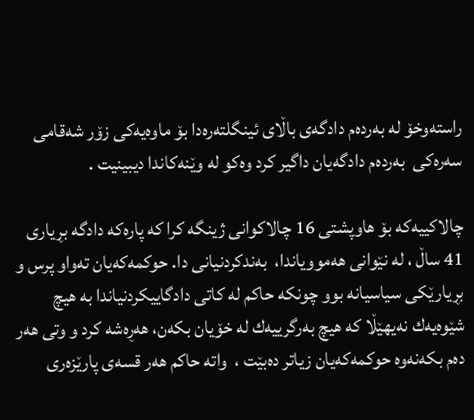راستەوخۆ لە بەردەم دادگەی باڵای ئینگلتەرەدا بۆ ماوەیەکی زۆر شەقامی سەرەکی  بەردەم دادگەیان داگیر کرد وەکو لە وێنەکاندا دیبینیت .

چالاکییەکە بۆ هاوپشتی 16 چالاکوانی ژینگە کرا کە پارەکە دادگە بڕیاری 41 ساڵ ، لە نێوانی هەموویاندا،  بەندکردنیانی دا. حوکمەکەیان تەواو پرس و بڕیارێکی سیاسیانە بوو چونکە حاکم لە کاتی دادگاییکردنیاندا بە هیچ شێوەیەك نەیهێڵا کە هیچ بەرگرییەك لە خۆیان بکەن، هەڕەشە کرد و وتی هەر دەم بکەنەوە حوکمەکەیان زیاتر دەبێت ،  واتە حاکم هەر قسەی پارێزەری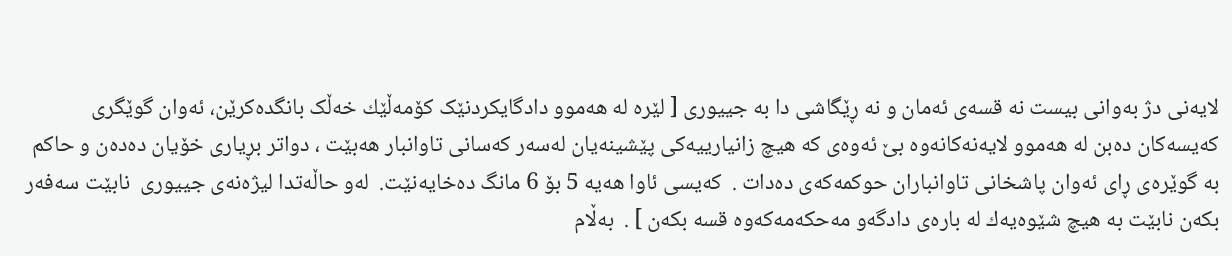لایەنی دژ بەوانی بیست نە قسەی ئەمان و نە ڕێگاشی دا بە جییوری [ لێرە لە هەموو دادگایکردنێک کۆمەڵێك خەڵک بانگدەکرێن، ئەوان گوێگری کەیسەکان دەبن لە هەموو لایەنەکانەوە بێ ئەوەی کە هیچ زانیارییەکی پێشینەیان لەسەر کەسانی تاوانبار هەبێت ، دواتر بڕیاری خۆیان دەدەن و حاکم بە گوێرەی ڕای ئەوان پاشخانی تاوانباران حوکمەکەی دەدات .  کەیسی ئاوا هەیە 5 بۆ 6 مانگ دەخایەنێت.  لەو حاڵەتدا لیژەنەی جییوری  نابێت سەفەر بکەن نابێت بە هیچ شێوەیەك لە بارەی دادگەو مەحکەمەکەوە قسە بکەن ] .  بەڵام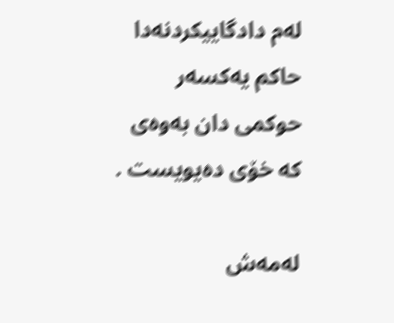لەم دادگاییکردنەدا  حاکم یەکسەر حوکمی دان بەوەی کە خۆی دەیویست .

لەمەش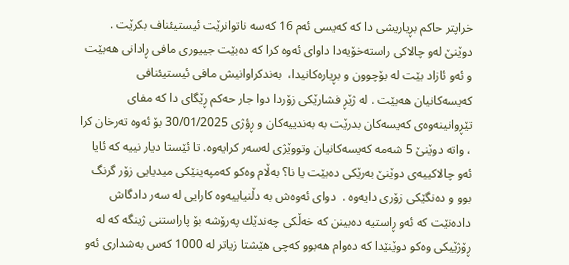خراپتر حاکم بڕیاریشی دا کە کەیسی ئەم 16 کەسە ناتوانرێت ئیستیئناف بکرێت .  دوێنێ لەو چالاکی راستەخۆیەدا داوای ئەوە کرا کە دەبێت جییوری مافی ڕادانی هەبێت و ئەو ئازاد بێت لە بۆچوون و بڕیارەکانیدا،  بەندکراوانیش مافی ئیستیئنافی کەیسەکانیان هەبێت . لە ژێڕ فشارێکی زۆردا دوا جار حەکم ڕێگای دا کە مفای تێڕوانینەوەی کەیسەکان بدرێت بە بەندییەکان و ڕؤژی 30/01/2025 بۆ ئەوە تەرخان کرا ، واتە دوێنێ 5 شەمە کەیسەکانیان وتووێژی لەسەر کرایەوە. تا ئێستا دیار نییە کە ئایا ئەو چالاکییەی دوێنێ بەرێکی دەبێت یا نا؟ بەڵام وەکو کەمپەینێکی میدیایی زۆر گرنگ بوو و دەنگێکی زۆری دایەوە .  دوای ئەوەش بە دڵنیاییەوە کارایی لە سەر دادگاش دادەنێت کە ئەو ڕاستیە دەبینن کە خەڵکی چەندێك پەرۆشە بۆ پاراستنی ژینگە کە لە ڕۆژێیکی وەکو دوێنێدا کە دەوام هەبوو کەچی هێشتا زیاتر لە 1000 کەس بەشداری ئەو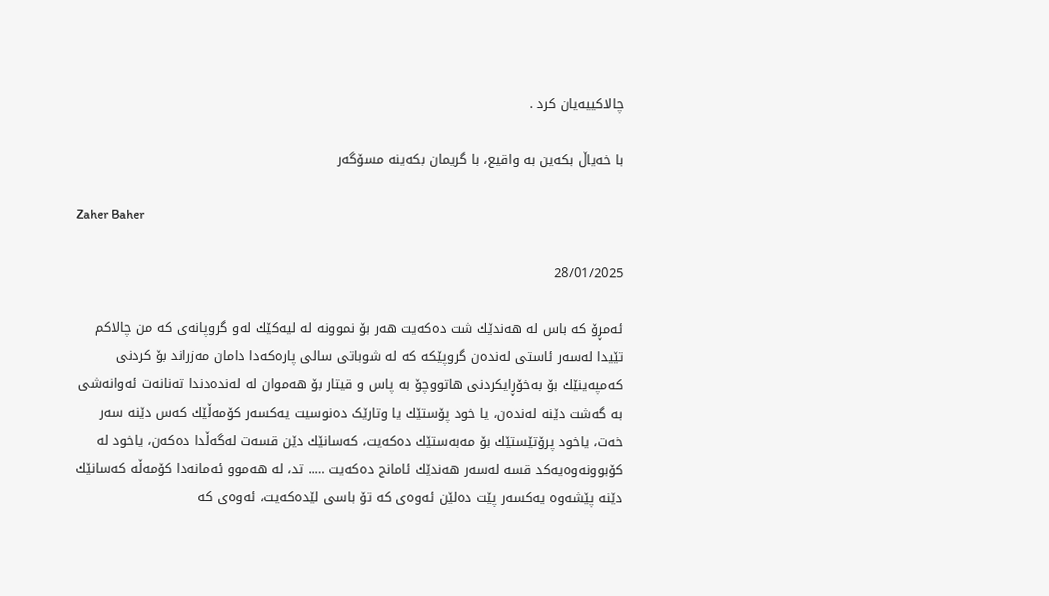چالاکییەیان کرد .

با خەیاڵ بکەین بە واقیع، با گریمان بکەینە مسۆگەر

Zaher Baher

28/01/2025

ئەمڕۆ کە باس لە هەندێك شت دەکەیت هەر بۆ نموونە لە لیەكێك لەو گروپانەی کە من چالاکم تێیدا لەسەر ئاستی لەندەن گروپێکە کە لە شوباتی سالی پارەکەدا دامان مەزراند بۆ کردنی کەمپەینێك بۆ بەخۆڕایکردنی هاتووچۆ بە پاس و قیتار بۆ هەموان لە لەندەدندا تەنانەت ئەوانەشی بە گەشت دێنە لەندەن، یا خود پۆستێك یا وتارێک دەنوسیت یەکسەر کۆمەڵێك کەس دێنە سەر خەت، یاخود پرۆتێستێك بۆ مەبەستێك دەکەیت، کەسانێك دێن قسەت لەگەڵدا دەکەن، یاخود لە کۆبوونەوەیەکد قسە لەسەر هەندێك ئامانج دەکەیت ….. تد، لە هەموو ئەمانەدا کۆمەڵە کەسانێك دێنە پێشەوە یەکسەر پێت دەلێن ئەوەی کە تۆ باسی لێدەکەیت، ئەوەی کە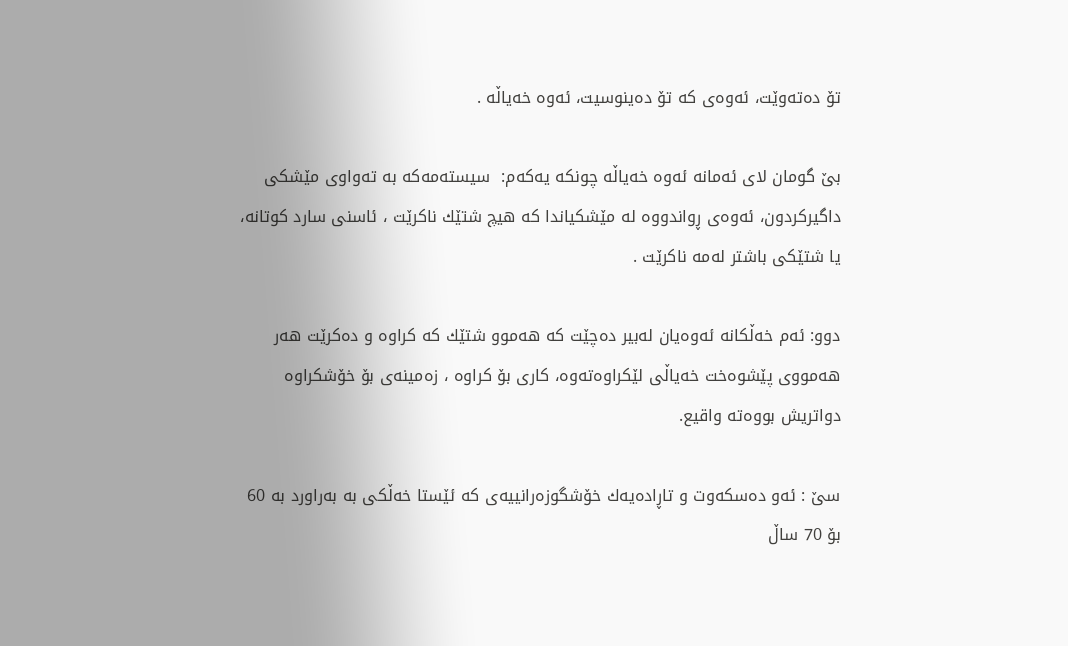تۆ دەتەوێت، ئەوەی کە تۆ دەینوسیت، ئەوە خەیاڵە .

بێ گومان لای ئەمانە ئەوە خەیاڵە چونکە یەکەم:  سیستەمەکە بە تەواوی مێشکی داگیرکردون، ئەوەی ڕواندووە لە مێشکیاندا کە هیچ شتێك ناکرێت ، ئاسنی سارد کوتانە، یا شتێکی باشتر لەمە ناکرێت .

دوو: ئەم خەڵکانە ئەوەیان لەبیر دەچێت کە هەموو شتێك کە کراوە و دەکرێت هەر هەمووی پێشوەخت خەیاڵی لێکراوەتەوە، کاری بۆ کراوە ، زەمینەی بۆ خۆشکراوە دواتریش بووەتە واقیع.

سێ : ئەو دەسکەوت و تاڕادەیەك خۆشگوزەرانییەی کە ئێستا خەڵکی بە بەراورد بە 60 بۆ 70 ساڵ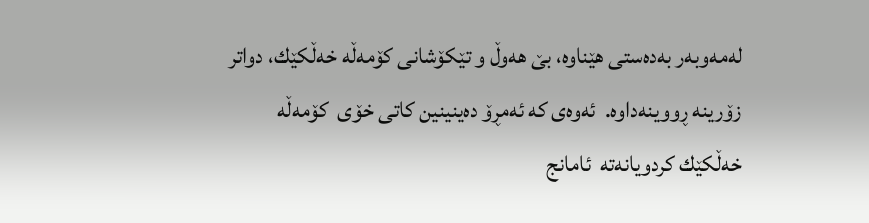لەمەوبەر بەدەستی هێناوە، بێ هەوڵ و تێکۆشانی کۆمەڵە خەڵکێك، دواتر زۆرینە ڕووینەداوە.  ئەوەی کە ئەمڕۆ دەینینین کاتی خۆی  کۆمەڵە خەڵكێك کردویانەتە  ئامانج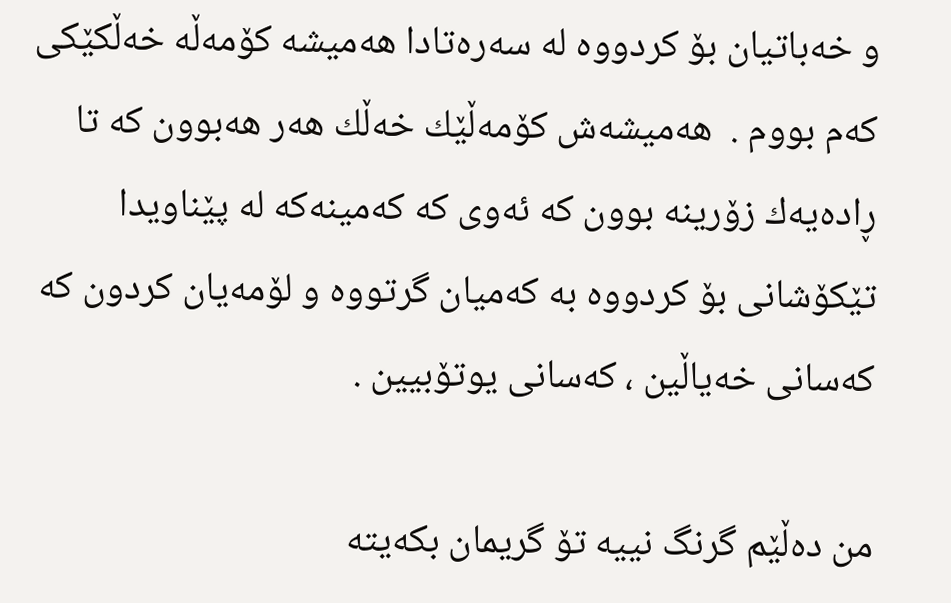و خەباتیان بۆ کردووە لە سەرەتادا هەمیشە کۆمەڵە خەڵكێكی کەم بووم .  هەمیشەش کۆمەڵێك خەڵك هەر هەبوون کە تا ڕادەیەك زۆرینە بوون کە ئەوی کە کەمینەکە لە پێناویدا تێکۆشانی بۆ کردووە بە کەمیان گرتووە و لۆمەیان کردون کە کەسانی خەیاڵین ، کەسانی یوتۆبیین .

من دەڵێم گرنگ نییە تۆ گریمان بکەیتە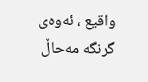واقیع ، ئەوەی گرنگە مەحاڵ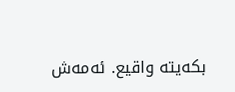بکەیتە واقیع. ئەمەش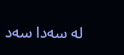لە سەدا سەد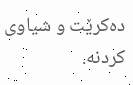دەکرێت و شیاوی کردنە.